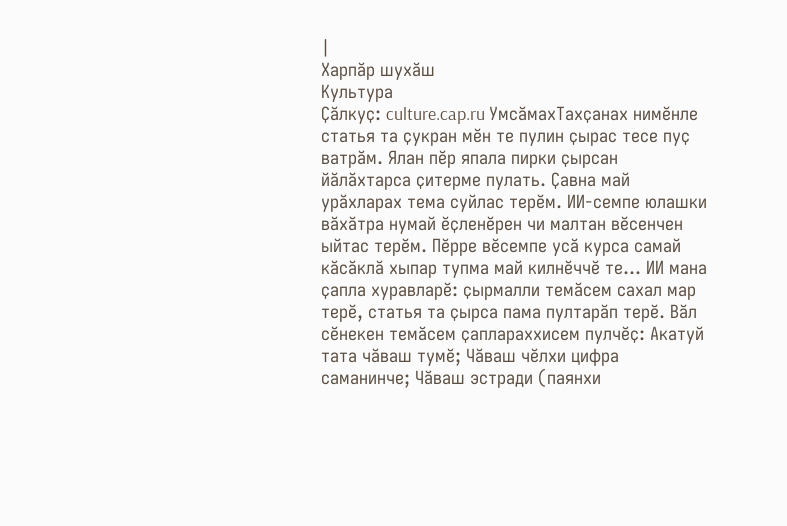|
Харпӑр шухӑш
Культура
Ҫӑлкуҫ: culture.cap.ru УмсӑмахТахҫанах нимӗнле статья та ҫукран мӗн те пулин ҫырас тесе пуҫ ватрӑм. Ялан пӗр япала пирки ҫырсан йӑлӑхтарса ҫитерме пулать. Ҫавна май урӑхларах тема суйлас терӗм. ИИ-семпе юлашки вӑхӑтра нумай ӗҫленӗрен чи малтан вӗсенчен ыйтас терӗм. Пӗрре вӗсемпе усӑ курса самай кӑсӑклӑ хыпар тупма май килнӗччӗ те... ИИ мана ҫапла хуравларӗ: ҫырмалли темӑсем сахал мар терӗ, статья та ҫырса пама пултарӑп терӗ. Вӑл сӗнекен темӑсем ҫаплараххисем пулчӗҫ: Акатуй тата чӑваш тумӗ; Чӑваш чӗлхи цифра саманинче; Чӑваш эстради (паянхи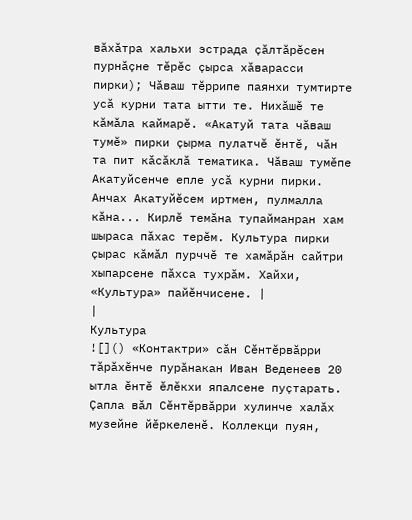вӑхӑтра хальхи эстрада ҫӑлтӑрӗсен пурнӑҫне тӗрӗс ҫырса хӑварасси пирки); Чӑваш тӗррипе паянхи тумтирте усӑ курни тата ытти те. Нихӑшӗ те кӑмӑла каймарӗ. «Акатуй тата чӑваш тумӗ» пирки ҫырма пулатчӗ ӗнтӗ, чӑн та пит кӑсӑклӑ тематика. Чӑваш тумӗпе Акатуйсенче епле усӑ курни пирки. Анчах Акатуйӗсем иртмен, пулмалла кӑна... Кирлӗ темӑна тупайманран хам шыраса пӑхас терӗм. Культура пирки ҫырас кӑмӑл пурччӗ те хамӑрӑн сайтри хыпарсене пӑхса тухрӑм. Хайхи, «Культура» пайӗнчисене. |
|
Культура
![]() «Контактри» сӑн Сӗнтӗрвӑрри тӑрӑхӗнче пурӑнакан Иван Веденеев 20 ытла ӗнтӗ ӗлӗкхи япалсене пуҫтарать. Ҫапла вӑл Сӗнтӗрвӑрри хулинче халӑх музейне йӗркеленӗ. Коллекци пуян,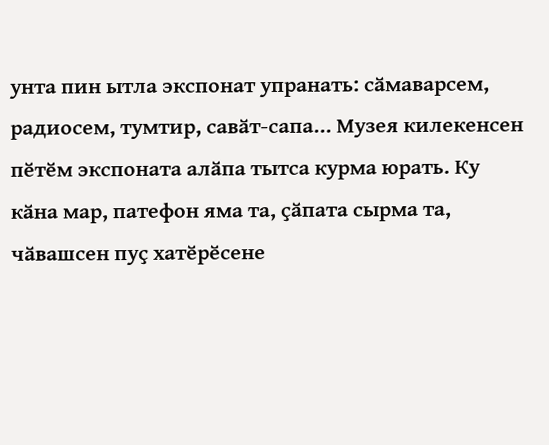унта пин ытла экспонат упранать: сӑмаварсем, радиосем, тумтир, савӑт-сапа… Музея килекенсен пӗтӗм экспоната алӑпа тытса курма юрать. Ку кӑна мар, патефон яма та, ҫӑпата сырма та, чӑвашсен пуҫ хатӗрӗсене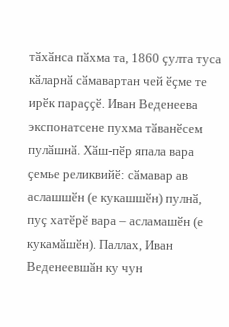тӑхӑнса пӑхма та, 1860 ҫулта туса кӑларнӑ сӑмавартан чей ӗҫме те ирӗк параҫҫӗ. Иван Веденеева экспонатсене пухма тӑванӗсем пулӑшнӑ. Хӑш-пӗр япала вара ҫемье реликвийӗ: сӑмавар ав аслашшӗн (е кукашшӗн) пулнӑ, пуҫ хатӗрӗ вара – асламашӗн (е кукамӑшӗн). Паллах, Иван Веденеевшӑн ку чун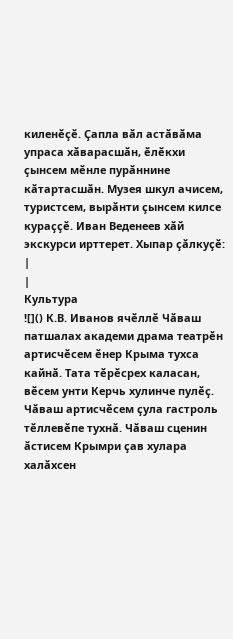киленӗҫӗ. Ҫапла вӑл астӑвӑма упраса хӑварасшӑн, ӗлӗкхи ҫынсем мӗнле пурӑннине кӑтартасшӑн. Музея шкул ачисем, туристсем, вырӑнти ҫынсем килсе кураҫҫӗ. Иван Веденеев хӑй экскурси ирттерет. Хыпар ҫӑлкуҫӗ:
|
|
Культура
![]() К.В. Иванов ячӗллӗ Чӑваш патшалах академи драма театрӗн артисчӗсем ӗнер Крыма тухса кайнӑ. Тата тӗрӗсрех каласан, вӗсем унти Керчь хулинче пулӗҫ. Чӑваш артисчӗсем ҫула гастроль тӗллевӗпе тухнӑ. Чӑваш сценин ӑстисем Крымри ҫав хулара халӑхсен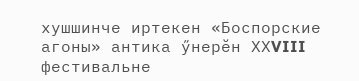хушшинче иртекен «Боспорские агоны» антика ӳнерӗн ХХVIII фестивальне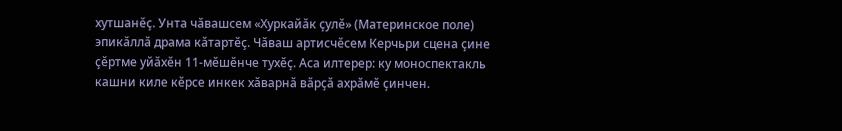хутшанӗҫ. Унта чӑвашсем «Хуркайӑк ҫулӗ» (Материнское поле) эпикӑллӑ драма кӑтартӗҫ. Чӑваш артисчӗсем Керчьри сцена ҫине ҫӗртме уйӑхӗн 11-мӗшӗнче тухӗҫ. Аса илтерер: ку моноспектакль кашни киле кӗрсе инкек хӑварнӑ вӑрҫӑ ахрӑмӗ ҫинчен.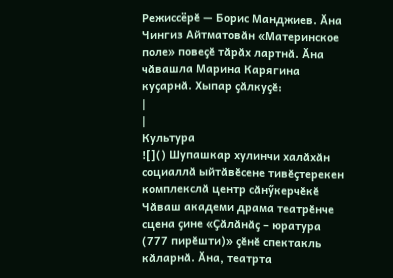Режиссёрӗ — Борис Манджиев. Ӑна Чингиз Айтматовӑн «Материнское поле» повеҫӗ тӑрӑх лартнӑ. Ӑна чӑвашла Марина Карягина куҫарнӑ. Хыпар ҫӑлкуҫӗ:
|
|
Культура
![]() Шупашкар хулинчи халӑхӑн социаллӑ ыйтӑвӗсене тивӗҫтерекен комплекслӑ центр сӑнӳкерчӗкӗ Чӑваш академи драма театрӗнче сцена ҫине «Ҫӑлӑнӑҫ – юратура (777 пирӗшти)» ҫӗнӗ спектакль кӑларнӑ. Ӑна, театрта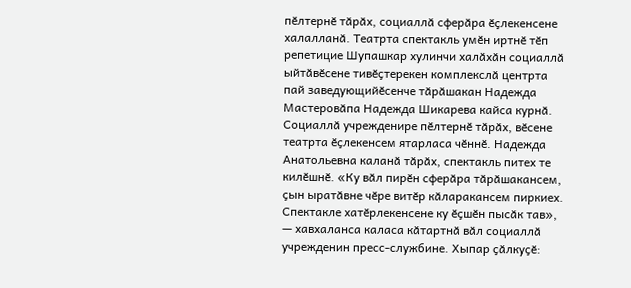пӗлтернӗ тӑрӑх, социаллӑ сферӑра ӗҫлекенсене халалланӑ. Театрта спектакль умӗн иртнӗ тӗп репетицие Шупашкар хулинчи халӑхӑн социаллӑ ыйтӑвӗсене тивӗҫтерекен комплекслӑ центрта пай заведующийӗсенче тӑрӑшакан Надежда Мастеровӑпа Надежда Шикарева кайса курнӑ. Социаллӑ учрежденире пӗлтернӗ тӑрӑх, вӗсене театрта ӗҫлекенсем ятарласа чӗннӗ. Надежда Анатольевна каланӑ тӑрӑх, спектакль питех те килӗшнӗ. «Ку вӑл пирӗн сферӑра тӑрӑшакансем, ҫын ыратӑвне чӗре витӗр кӑларакансем пиркиех. Спектакле хатӗрлекенсене ку ӗҫшӗн пысӑк тав», — хавхаланса каласа кӑтартнӑ вӑл социаллӑ учрежденин пресс-службине. Хыпар ҫӑлкуҫӗ: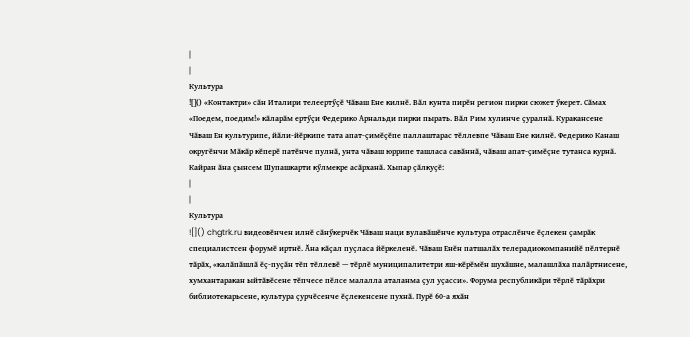|
|
Культура
![]() «Контактри» сӑн Италири телеертӳҫӗ Чӑваш Ене килнӗ. Вӑл кунта пирӗн регион пирки сюжет ӳкерет. Сӑмах «Поедем, поедим!» кӑларӑм ертӳҫи Федерико Арнальди пирки пырать. Вӑл Рим хулинче ҫуралнӑ. Куракансене Чӑваш Ен культурипе, йӑли-йӗркипе тата апат-ҫимӗҫӗпе паллаштарас тӗллевпе Чӑваш Ене килнӗ. Федерико Канаш округӗнчи Мӑкӑр кӗперӗ патӗнче пулнӑ, унта чӑваш юррипе ташласа савӑннӑ, чӑваш апат-ҫимӗҫне тутанса курнӑ. Кайран ӑна ҫынсем Шупашкарти кӳлмекре асӑрханӑ. Хыпар ҫӑлкуҫӗ:
|
|
Культура
![]() chgtrk.ru видеовӗнчен илнӗ сӑнӳкерчӗк Чӑваш наци вулавӑшӗнче культура отраслӗнче ӗҫлекен ҫамрӑк специалистсен форумӗ иртнӗ. Ӑна кӑҫал пуҫласа йӗркеленӗ. Чӑваш Енӗн патшалӑх телерадиокомпанийӗ пӗлтернӗ тӑрӑх, «калӑпӑшлӑ ӗҫ-пуҫӑн тӗп тӗллевӗ — тӗрлӗ муниципалитетри яш-кӗрӗмӗн шухӑшне, малашлӑха палӑртнисене, хумхантаракан ыйтӑвӗсене тӗпчесе пӗлсе малалла аталанма ҫул уҫасси». Форума республикӑри тӗрлӗ тӑрӑхри библиотекарьсене, культура ҫурчӗсенче ӗҫлекенсене пухнӑ. Пурӗ 60-а яхӑн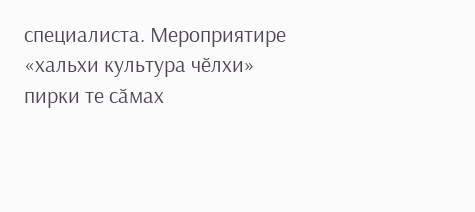специалиста. Мероприятире «хальхи культура чӗлхи» пирки те сӑмах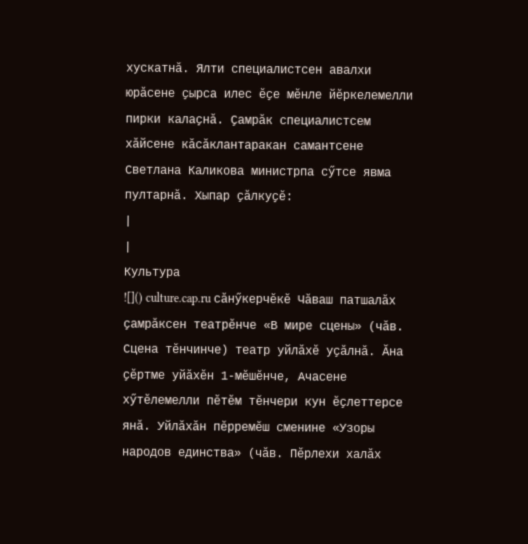хускатнӑ. Ялти специалистсен авалхи юрӑсене ҫырса илес ӗҫе мӗнле йӗркелемелли пирки калаҫнӑ. Ҫамрӑк специалистсем хӑйсене кӑсӑклантаракан самантсене Светлана Каликова министрпа сӳтсе явма пултарнӑ. Хыпар ҫӑлкуҫӗ:
|
|
Культура
![]() culture.cap.ru сӑнӳкерчӗкӗ Чӑваш патшалӑх ҫамрӑксен театрӗнче «В мире сцены» (чӑв. Сцена тӗнчинче) театр уйлӑхӗ уҫӑлнӑ. Ӑна ҫӗртме уйӑхӗн 1-мӗшӗнче, Ачасене хӳтӗлемелли пӗтӗм тӗнчери кун ӗҫлеттерсе янӑ. Уйлӑхӑн пӗрремӗш сменине «Узоры народов единства» (чӑв. Пӗрлехи халӑх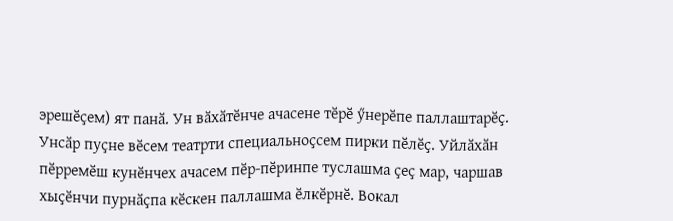эрешӗҫем) ят панӑ. Ун вӑхӑтӗнче ачасене тӗрӗ ӳнерӗпе паллаштарӗҫ. Унсӑр пуҫне вӗсем театрти специальноҫсем пирки пӗлӗҫ. Уйлӑхӑн пӗрремӗш кунӗнчех ачасем пӗр-пӗринпе туслашма ҫеҫ мар, чаршав хыҫӗнчи пурнӑҫпа кӗскен паллашма ӗлкӗрнӗ. Вокал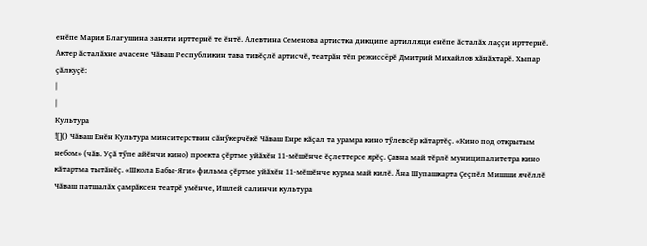енӗпе Мария Благушина заняти ирттернӗ те ӗнтӗ. Алевтина Семенова артистка дикципе артилляци енӗпе ӑсталӑх лаҫҫи ирттернӗ. Актер ӑсталӑхне ачасене Чӑваш Республикин тава тивӗҫлӗ артисчӗ, театрӑн тӗп режиссёрӗ Дмитрий Михайлов хӑнӑхтарӗ. Хыпар ҫӑлкуҫӗ:
|
|
Культура
![]() Чӑваш Енӗн Культура минситерствин сӑнӳкерчӗкӗ Чӑваш Енре кӑҫал та урамра кино тӳлевсӗр кӑтартӗҫ. «Кино под открытым небом» (чӑв. Уҫӑ тӳпе айӗнчи кино) проекта ҫӗртме уйӑхӗн 11-мӗшӗнче ӗҫлеттерсе ярӗҫ. Ҫавна май тӗрлӗ муниципалитетра кино кӑтартма тытӑнӗҫ. «Школа Бабы-Яги» фильма ҫӗртме уйӑхӗн 11-мӗшӗнче курма май килӗ. Ӑна Шупашкарта Ҫеҫпӗл Мишши ячӗллӗ Чӑваш патшалӑх ҫамрӑксен театрӗ умӗнче, Ишлей салинчи культура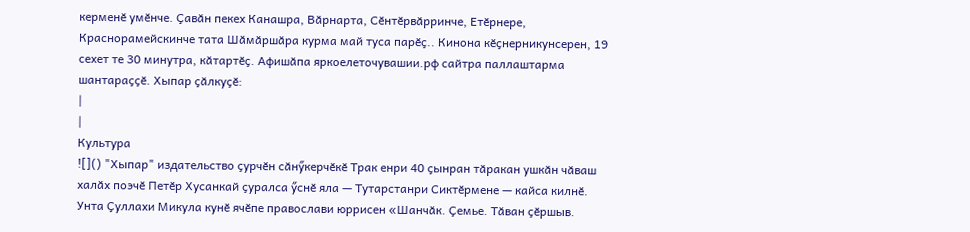керменӗ умӗнче. Ҫавӑн пекех Канашра, Вӑрнарта, Сӗнтӗрвӑрринче, Етӗрнере, Краснорамейскинче тата Шӑмӑршӑра курма май туса парӗҫ.. Кинона кӗҫнерникунсерен, 19 сехет те 30 минутра, кӑтартӗҫ. Афишӑпа яркоелеточувашии.рф сайтра паллаштарма шантараҫҫӗ. Хыпар ҫӑлкуҫӗ:
|
|
Культура
![]() "Хыпар" издательство ҫурчӗн сӑнӳкерчӗкӗ Трак енри 40 ҫынран тӑракан ушкӑн чӑваш халӑх поэчӗ Петӗр Хусанкай ҫуралса ӳснӗ яла — Тутарстанри Сиктӗрмене — кайса килнӗ. Унта Ҫуллахи Микула кунӗ ячӗпе православи юррисен «Шанчӑк. Ҫемье. Тӑван ҫӗршыв.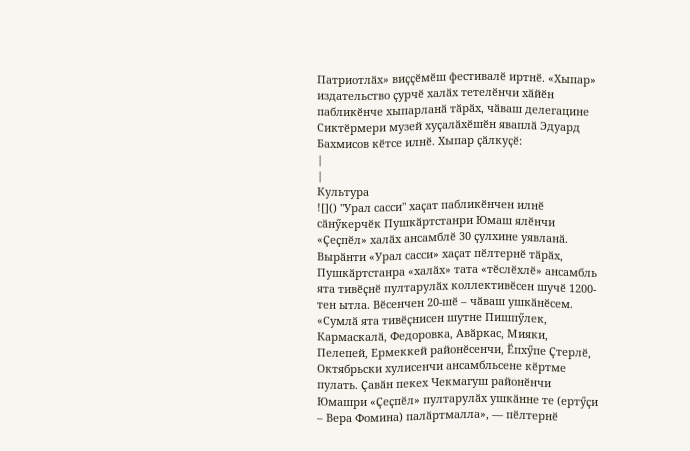Патриотлӑх» виҫҫӗмӗш фестивалӗ иртнӗ. «Хыпар» издательство ҫурчӗ халӑх тетелӗнчи хӑйӗн пабликӗнче хыпарланӑ тӑрӑх, чӑваш делегацине Сиктӗрмери музей хуҫалӑхӗшӗн яваплӑ Эдуард Бахмисов кӗтсе илнӗ. Хыпар ҫӑлкуҫӗ:
|
|
Культура
![]() "Урал сасси" хаҫат пабликӗнчен илнӗ сӑнӳкерчӗк Пушкӑртстанри Юмаш ялӗнчи «Ҫеҫпӗл» халӑх ансамблӗ 30 ҫулхине уявланӑ. Вырӑнти «Урал сасси» хаҫат пӗлтернӗ тӑрӑх, Пушкӑртстанра «халӑх» тата «тӗслӗхлӗ» ансамбль ята тивӗҫнӗ пултарулӑх коллективӗсен шучӗ 1200-тен ытла. Вӗсенчен 20-шӗ – чӑваш ушкӑнӗсем. «Сумлӑ ята тивӗҫнисен шутне Пишпӳлек, Кармаскалӑ, Федоровка, Авӑркас, Мияки, Пелепей, Ермеккей районӗсенчи, Ӗпхӳпе Ҫтерлӗ, Октябрьски хулисенчи ансамбльсене кӗртме пулать. Ҫавӑн пекех Чекмагуш районӗнчи Юмашри «Ҫеҫпӗл» пултарулӑх ушкӑнне те (ертӳҫи – Вера Фомина) палӑртмалла», — пӗлтернӗ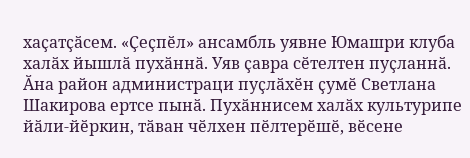хаҫатҫӑсем. «Ҫеҫпӗл» ансамбль уявне Юмашри клуба халӑх йышлӑ пухӑннӑ. Уяв ҫавра сӗтелтен пуҫланнӑ. Ӑна район администраци пуҫлӑхӗн ҫумӗ Светлана Шакирова ертсе пынӑ. Пухӑннисем халӑх культурипе йӑли-йӗркин, тӑван чӗлхен пӗлтерӗшӗ, вӗсене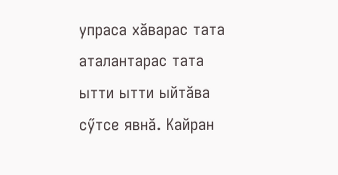упраса хӑварас тата аталантарас тата ытти ытти ыйтӑва сӳтсе явнӑ. Кайран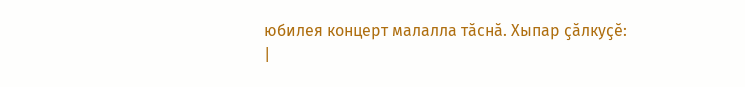юбилея концерт малалла тӑснӑ. Хыпар ҫӑлкуҫӗ:
|